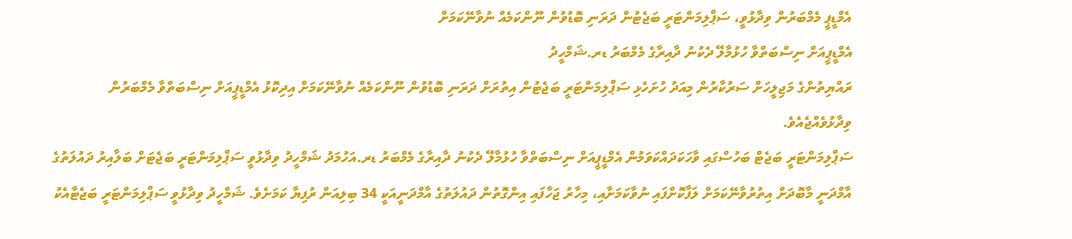އެމްޑީޕީ މެމްބަރުން ވިދާޅުވީ، ސަޕްލިމަންޓަރީ ބަޖެޓުން ދަރަނި ބޮޑުވުން ނޫންކަމެއް ނުވާނޭކަމަށް
އެމްޑީޕީއަށް ނިސްބަތްވާ ހުޅުމާލޭ ދެކުނު ދާއިރާގެ މެމްބަރު ޑރ.ޝަމްހީދު
ރައްޔިތުންގެ މަޖިލީހަށް ސަރުކާރުން މިއަދު ހުށަހެޅި ސަޕްލިމަންޓަރީ ބަޖެޓުން އިތުރަށް ދަރަނި ބޮޑުވުން ނޫންކަމެއް ނުވާނޭކަމަށް އިދިކޮޅު އެމްޑީޕީއަށް ނިސްބަތްވާ މެމްބަރުން ވިދާޅުވެއްޖެއެވެ.
ސަޕްލިމަންޓަރީ ބަޖެޓް ބަހުސްގައި ވާހަކަދައްކަވަމުން އެމްޑީޕީއަށް ނިސްބަތްވާ ހުޅުމާލޭ ދެކުނު ދާއިރާގެ މެމްބަރު ޑރ.އަހުމަދު ޝަމްހީދު ވިދާޅުވީ ސަޕްލިމަންޓަރީ ބަޖެޓަށް ބަލާއިރު ދައުލަތުގެ އާމްދަނީ މާބޮދަށް އިތުރުވާނޭކަމަށް ލަފާކޮށްފައި ނުވާކަމަށާއި، މިހާރު ޖަހާފައި އިންގޮތުން ދައުލަތުގެ އާމްދަނީއަކީ 34 ބިލިއަން ރުފިޔާ ކަމަށެވެ. ޝަމްހީދު ވިދާޅުވީ ސަޕްލިމަންޓަރީ ބަޖެޓާއެކު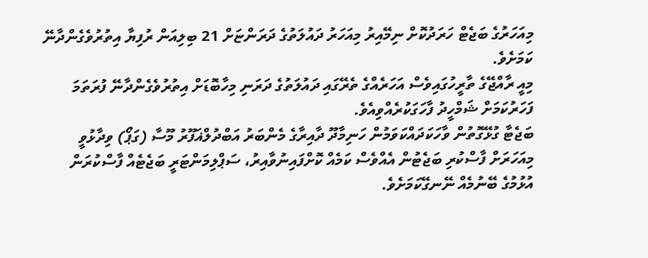މިއަހަރުގެ ބަޖެޓް ހަރަދުކޮށް ނިމޭއިރު މިއަހަރު ދައުލަތުގެ ދަރަންޏަށް 21 ބިލިއަން ރުފިޔާ އިތުރުވެގެންދާނޭ ކަމަށެވެ.
މިއީ ރާއްޖޭގެ ތާރީހުގައިވެސް އަހަރެއްގެ ތެރޭގައި ދައުލަތުގެ ދަރަނި މިހާބޮޑަށް އިތުރުވެގެންދާނޭ ފުރަތަމަ ފަހަރުކަމަށް ޝަމްހީދު ފާހަގަކުރެއްވިއެވެ.
ބަޖެޓާ ގުޅޭގޮތުން ވާހަކަދައްކަވަމުން ހަނިމާދޫ ދާއިރާގެ މެންބަރު އަބްދުލްޣަފޫރު މޫސާ (ގަޕޯ) ވިދާޅުވީ މިއަހަރަށް ފާސްކުރި ބަޖެޓުން އެއްވެސް ކަމެއް ކޮށްފައިނުވާއިރު، ސަޕްލިމަންޓަރީ ބަޖެޓެއް ފާސްކުރަން އުޅުމުގެ ބޭނުމެއް ނޭނގޭކަމަށެވެ.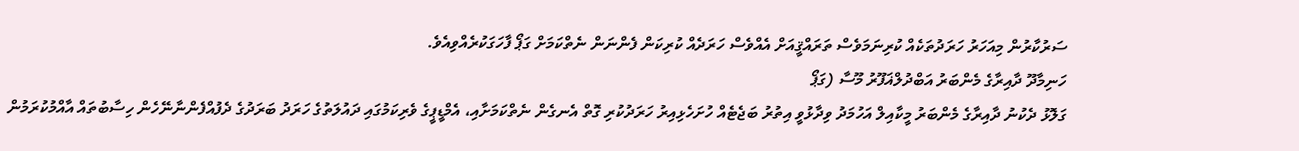ސަރުކާރުން މިއަހަރު ހަރަދުތަކެއް ކުރިނަމަވެސް ތަރައްޤީއަށް އެއްވެސް ހަރަދެއް ކުރިކަން ފެންނަން ނެތްކަމަށް ގަޕޯ ފާހަގަކުރެއްވިއެވެ.
ހަނިމާދޫ ދާއިރާގެ މެންބަރު އަބްދުލްޣަފޫރު މޫސާ (ގަޕޯ
ގަލޮޅު ދެކުނު ދާއިރާގެ މެންބަރު މީކާއިލް އަހުމަދު ވިދާޅުވީ އިތުރު ބަޖެޓެއް ހުށަހެޅިއިރު ހަރަދުކުރި ގޮތް އެނގެން ނެތްކަމަށާއި، އެމްޑީޕީގެ ވެރިކަމުގައި ދައުލަތުގެ ހަރަދު ބަރަދުގެ ދެފުއްފެންނާނޭހެން ހިސާބުތައް އާއްމުކުރަމުން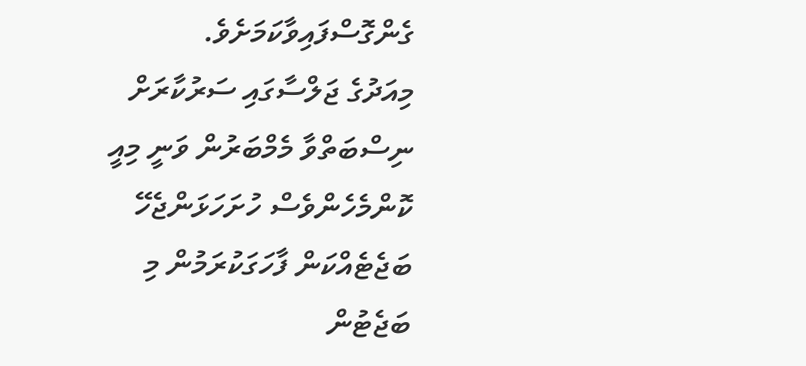ގެންގޮސްފައިވާކަމަށެވެ.
މިއަދުގެ ޖަލްސާގައި ސަރުކާރަށް ނިސްބަތްވާ މެމްބަރުން ވަނީ މިއީ ކޮންމެހެންވެސް ހުށަހަޅަންޖެހޭ ބަޖެޓެއްކަން ފާހަގަކުރަމުން މި ބަޖެޓުން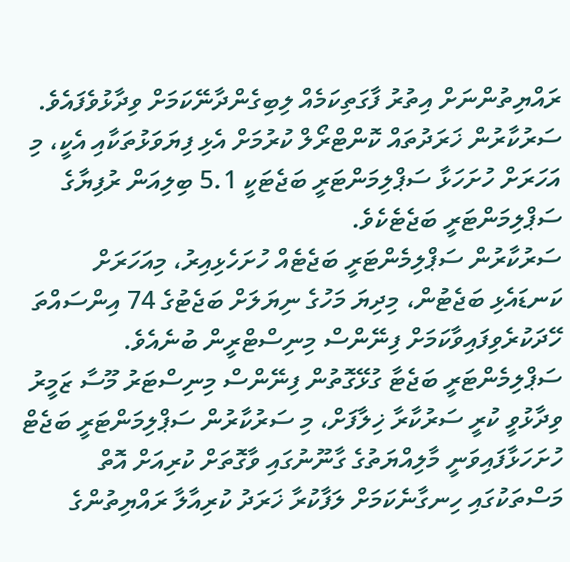ރައްޔިތުންނަށް އިތުރު ފާގަތިކަމެއް ލިބިގެންދާނޭކަމަށް ވިދާޅުވެފައެވެ.
ސަރުކާރުން ޚަރަދުތައް ކޮންޓްރޯލް ކުރުމަށް އެޅި ފިޔަވަޅުތަކާއި އެކީ، މި އަހަރަށް ހުށަހަޅާ ސަޕްލިމަންޓަރީ ބަޖެޓަކީ 5.1 ބިލިއަން ރުފިޔާގެ ސަޕްލިމަންޓަރީ ބަޖެޓެކެވެ.
ސަރުކާރުން ސަޕްލިމެންޓަރީ ބަޖެޓެއް ހުށަހެޅިއިރު، މިއަހަރަށް ކަނޑައެޅި ބަޖެޓުން، މިދިޔަ މަހުގެ ނިޔަލަށް ބަޖެޓުގެ 74 އިންސައްތަ ހޭދަކުރެވިފައިވާކަމަށް ފިނޭންސް މިނިސްޓްރީން ބުނެއެވެ.
ސަޕްލިމެންޓަރީ ބަޖެޓާ ގުޅޭގޮތުން ފިނޭންސް މިނިސްޓަރު މޫސާ ޒަމީރު ވިދާޅުވީ ކުރީ ސަރުކާރާ ޚިލާފަށް، މި ސަރުކާރުން ސަޕްލިމަންޓަރީ ބަޖެޓް ހުށަހަޅާފައިވަނީ މާލިއްޔަތުގެ ގާނޫނުގައި ވާގޮތަށް ކުރިއަށް އޮތް މަސްތަކުގައި ހިނގާނެކަމަށް ލަފާކުރާ ޚަރަދު ކުރިއާލާ ރައްޔިތުންގެ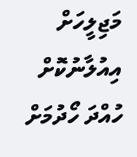މަޖިލީހަށް އިއުލާނުކޮށް ހުއްދަ ހޯދުމަށް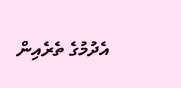އެދުމުގެ ތެރެއިން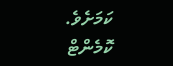ކަމަށެވެ.
ކޮމެންޓް